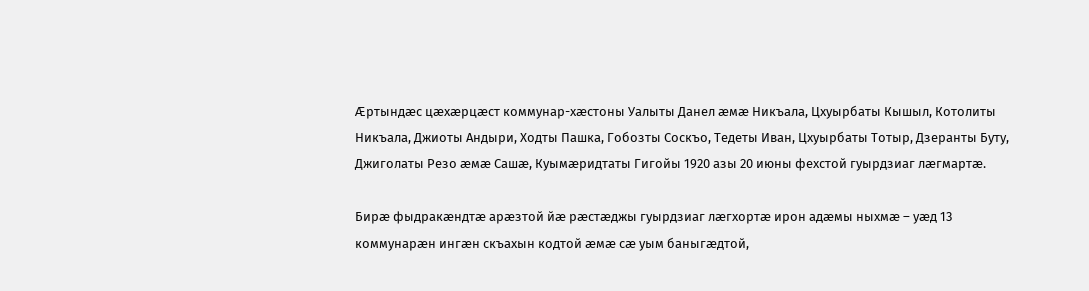Æртындæс цæхæрцæст коммунар-хæстоны Уалыты Данел æмæ Никъала, Цхуырбаты Кышыл, Котолиты Никъала, Джиоты Андыри, Ходты Пашка, Гобозты Соскъо, Тедеты Иван, Цхуырбаты Тотыр, Дзеранты Буту, Джиголаты Резо æмæ Сашæ, Куымæридтаты Гигойы 1920 азы 20 июны фехстой гуырдзиаг лæгмартæ.

Бирæ фыдракæндтæ арæзтой йæ рæстæджы гуырдзиаг лæгхортæ ирон адæмы ныхмæ – уæд 13 коммунарæн ингæн скъахын кодтой æмæ сæ уым баныгæдтой,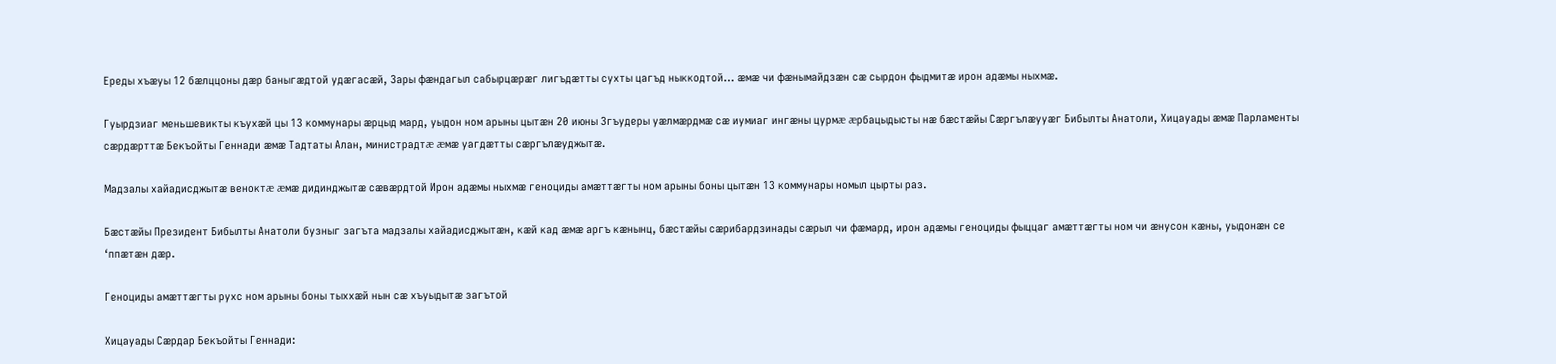Ереды хъæуы 12 бæлццоны дæр баныгæдтой удæгасæй, Зары фæндагыл сабырцæрæг лигъдæтты сухты цагъд ныккодтой… æмæ чи фæнымайдзæн сæ сырдон фыдмитæ ирон адæмы ныхмæ.

Гуырдзиаг меньшевикты къухæй цы 13 коммунары æрцыд мард, уыдон ном арыны цытæн 20 июны Згъудеры уæлмæрдмæ сæ иумиаг ингæны цурмæ æрбацыдысты нæ бæстæйы Сæргълæууæг Бибылты Анатоли, Хицауады æмæ Парламенты сæрдæрттæ Бекъойты Геннади æмæ Тадтаты Алан, министрадтæ æмæ уагдæтты сæргълæуджытæ.

Мадзалы хайадисджытæ веноктæ æмæ дидинджытæ сæвæрдтой Ирон адæмы ныхмæ геноциды амæттæгты ном арыны боны цытæн 13 коммунары номыл цырты раз.

Бæстæйы Президент Бибылты Анатоли бузныг загъта мадзалы хайадисджытæн, кæй кад æмæ аргъ кæнынц, бæстæйы сæрибардзинады сæрыл чи фæмард, ирон адæмы геноциды фыццаг амæттæгты ном чи æнусон кæны, уыдонæн се ‘ппæтæн дæр.

Геноциды амæттæгты рухс ном арыны боны тыххæй нын сæ хъуыдытæ загътой

Хицауады Сæрдар Бекъойты Геннади: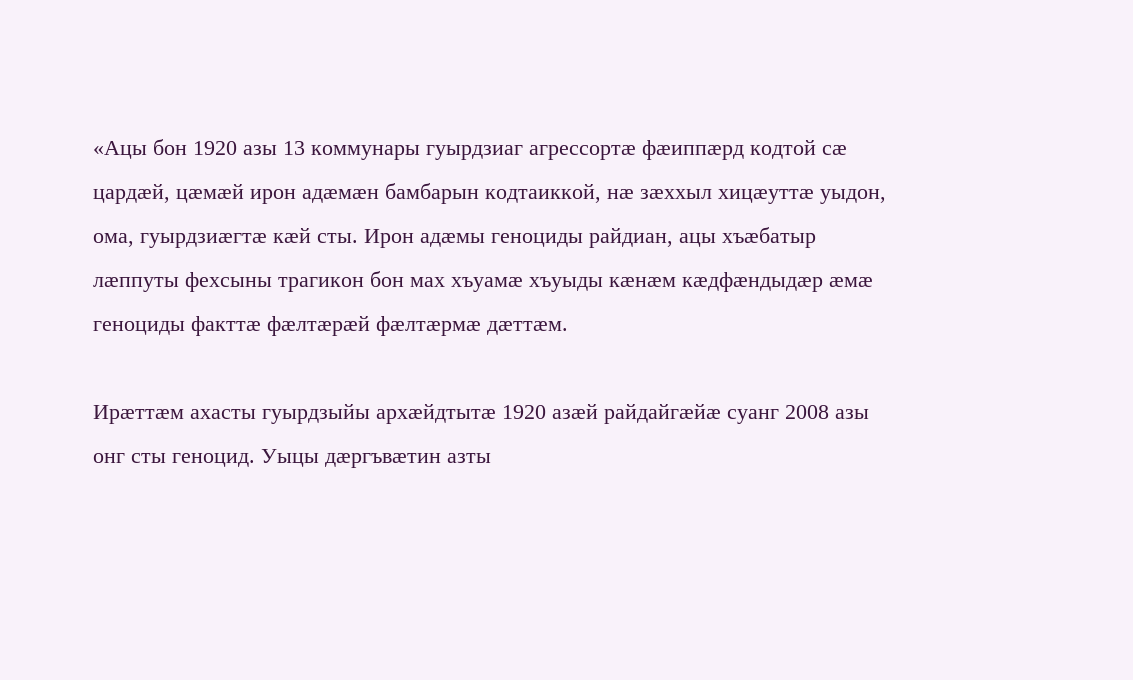«Ацы бон 1920 азы 13 коммунары гуырдзиаг агрессортæ фæиппæрд кодтой сæ цардæй, цæмæй ирон адæмæн бамбарын кодтаиккой, нæ зæххыл хицæуттæ уыдон, ома, гуырдзиæгтæ кæй сты. Ирон адæмы геноциды райдиан, ацы хъæбатыр лæппуты фехсыны трагикон бон мах хъуамæ хъуыды кæнæм кæдфæндыдæр æмæ геноциды факттæ фæлтæрæй фæлтæрмæ дæттæм.

Ирæттæм ахасты гуырдзыйы архæйдтытæ 1920 азæй райдайгæйæ суанг 2008 азы онг сты геноцид. Уыцы дæргъвæтин азты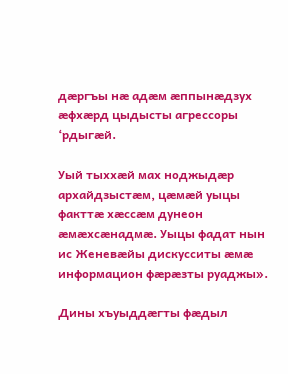дæргъы нæ адæм æппынæдзух æфхæрд цыдысты агрессоры ‘рдыгæй.

Уый тыххæй мах ноджыдæр архайдзыстæм, цæмæй уыцы факттæ хæссæм дунеон æмæхсæнадмæ. Уыцы фадат нын ис Женевæйы дискусситы æмæ информацион фæрæзты руаджы».

Дины хъуыддæгты фæдыл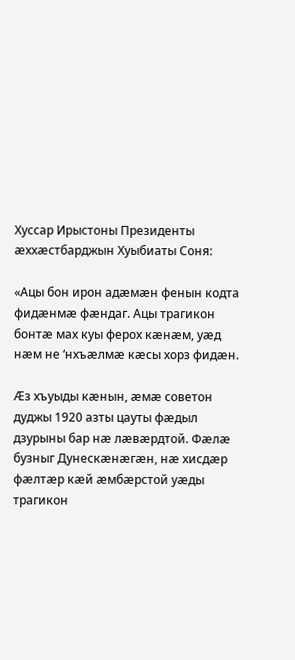Хуссар Ирыстоны Президенты æххæстбарджын Хуыбиаты Соня:

«Ацы бон ирон адæмæн фенын кодта фидæнмæ фæндаг. Ацы трагикон бонтæ мах куы ферох кæнæм, уæд нæм не ‘нхъæлмæ кæсы хорз фидæн.

Æз хъуыды кæнын, æмæ советон дуджы 1920 азты цауты фæдыл дзурыны бар нæ лæвæрдтой. Фæлæ бузныг Дунескæнæгæн, нæ хисдæр фæлтæр кæй æмбæрстой уæды трагикон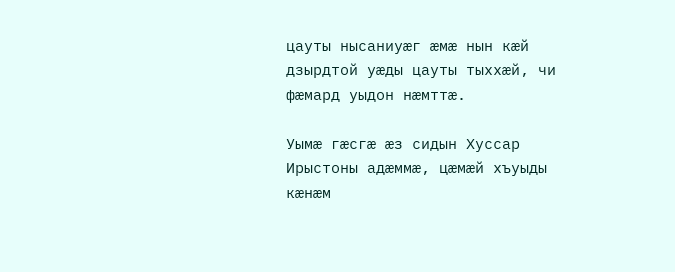цауты нысаниуæг æмæ нын кæй дзырдтой уæды цауты тыххæй, чи фæмард уыдон нæмттæ.

Уымæ гæсгæ æз сидын Хуссар Ирыстоны адæммæ, цæмæй хъуыды кæнæм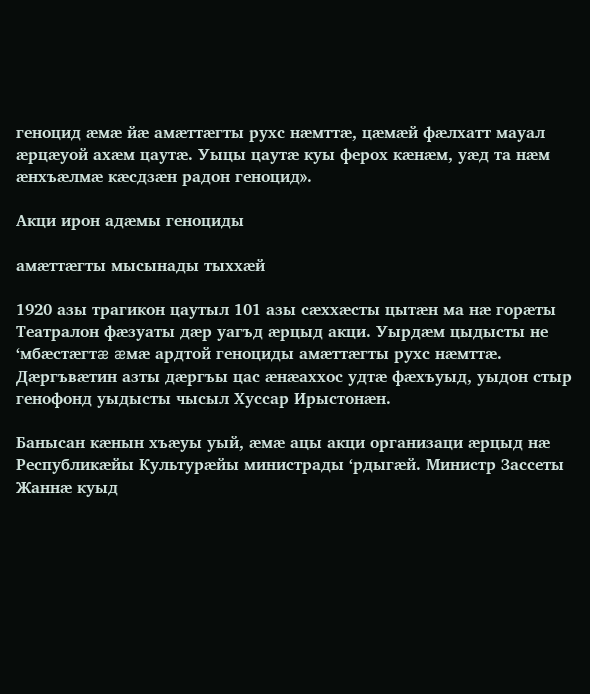геноцид æмæ йæ амæттæгты рухс нæмттæ, цæмæй фæлхатт мауал æрцæуой ахæм цаутæ. Уыцы цаутæ куы ферох кæнæм, уæд та нæм æнхъæлмæ кæсдзæн радон геноцид».

Акци ирон адæмы геноциды

амæттæгты мысынады тыххæй

1920 азы трагикон цаутыл 101 азы сæххæсты цытæн ма нæ горæты Театралон фæзуаты дæр уагъд æрцыд акци. Уырдæм цыдысты не ‘мбæстæгтæ æмæ ардтой геноциды амæттæгты рухс нæмттæ. Дæргъвæтин азты дæргъы цас æнæаххос удтæ фæхъуыд, уыдон стыр генофонд уыдысты чысыл Хуссар Ирыстонæн.

Банысан кæнын хъæуы уый, æмæ ацы акци организаци æрцыд нæ Республикæйы Культурæйы министрады ‘рдыгæй. Министр Зассеты Жаннæ куыд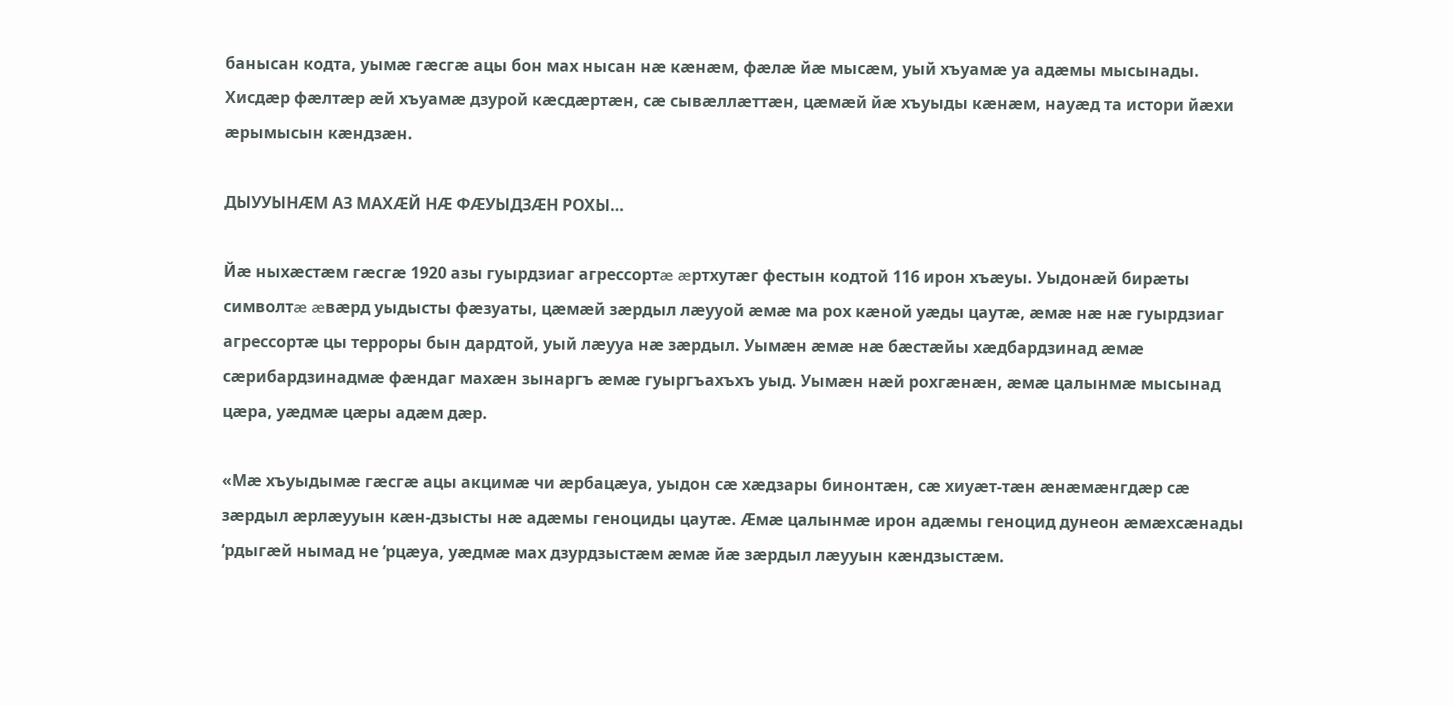банысан кодта, уымæ гæсгæ ацы бон мах нысан нæ кæнæм, фæлæ йæ мысæм, уый хъуамæ уа адæмы мысынады. Хисдæр фæлтæр æй хъуамæ дзурой кæсдæртæн, сæ сывæллæттæн, цæмæй йæ хъуыды кæнæм, науæд та истори йæхи æрымысын кæндзæн.

ДЫУУЫНÆМ АЗ МАХÆЙ НÆ ФÆУЫДЗÆН РОХЫ…

Йæ ныхæстæм гæсгæ 1920 азы гуырдзиаг агрессортæ æртхутæг фестын кодтой 116 ирон хъæуы. Уыдонæй бирæты символтæ æвæрд уыдысты фæзуаты, цæмæй зæрдыл лæууой æмæ ма рох кæной уæды цаутæ, æмæ нæ нæ гуырдзиаг агрессортæ цы терроры бын дардтой, уый лæууа нæ зæрдыл. Уымæн æмæ нæ бæстæйы хæдбардзинад æмæ сæрибардзинадмæ фæндаг махæн зынаргъ æмæ гуыргъахъхъ уыд. Уымæн нæй рохгæнæн, æмæ цалынмæ мысынад цæра, уæдмæ цæры адæм дæр.

«Мæ хъуыдымæ гæсгæ ацы акцимæ чи æрбацæуа, уыдон сæ хæдзары бинонтæн, сæ хиуæт-тæн æнæмæнгдæр сæ зæрдыл æрлæууын кæн-дзысты нæ адæмы геноциды цаутæ. Æмæ цалынмæ ирон адæмы геноцид дунеон æмæхсæнады ‘рдыгæй нымад не ‘рцæуа, уæдмæ мах дзурдзыстæм æмæ йæ зæрдыл лæууын кæндзыстæм.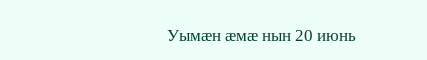Уымæн æмæ нын 20 июнь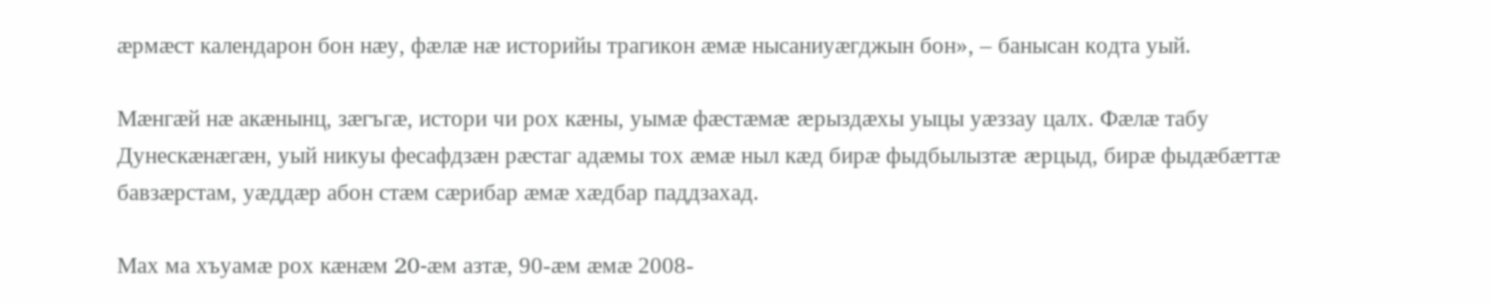æрмæст календарон бон нæу, фæлæ нæ историйы трагикон æмæ нысаниуæгджын бон», – банысан кодта уый.

Мæнгæй нæ акæнынц, зæгъгæ, истори чи рох кæны, уымæ фæстæмæ æрыздæхы уыцы уæззау цалх. Фæлæ табу Дунескæнæгæн, уый никуы фесафдзæн рæстаг адæмы тох æмæ ныл кæд бирæ фыдбылызтæ æрцыд, бирæ фыдæбæттæ бавзæрстам, уæддæр абон стæм сæрибар æмæ хæдбар паддзахад.

Мах ма хъуамæ рох кæнæм 20-æм азтæ, 90-æм æмæ 2008-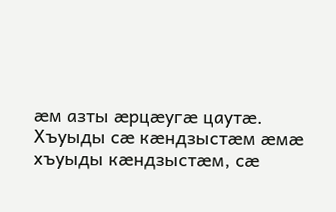æм азты æрцæугæ цаутæ. Хъуыды сæ кæндзыстæм æмæ хъуыды кæндзыстæм, сæ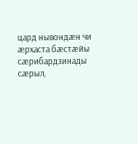цард нывондæн чи æрхаста бæстæйы сæрибардзинады сæрыл,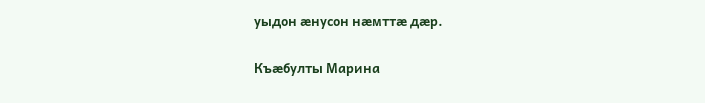уыдон æнусон нæмттæ дæр.

Къæбулты Марина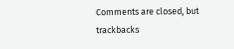Comments are closed, but trackbacks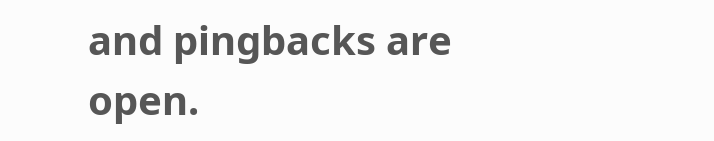and pingbacks are open.